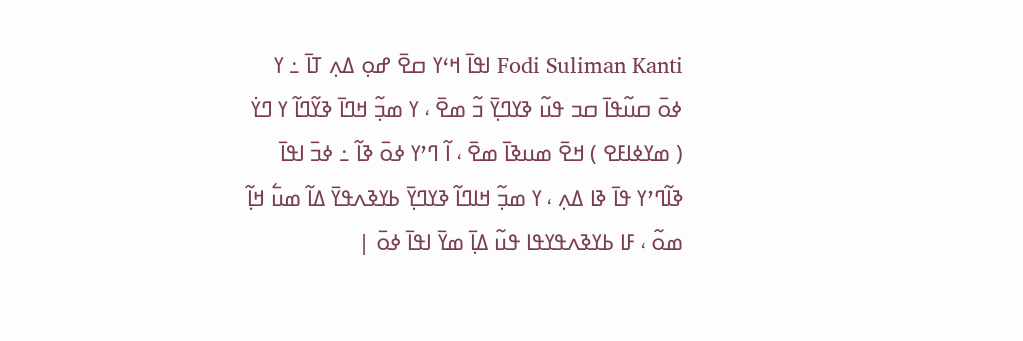Fodi Suliman Kanti ߊߟߊ߫ ߞߵߌ ߛߐ߫ ߝߋ߲ ߡߍ߲ ߠߊ߫ ߸ ߌ ߦߋ߫ ߛߎ߬ߟߊ߫ ߛߏ ߟߎ߬ ߢߌߣߌ߲߫ ߏ߬ ߘߐ߫ ، ߌ ߘߏ߲߬ ߞߣߊ߫ ߢߌ߬ߣߊ߬ ߌ ߣߌ߭ ( ߘߌߦߊߓߐ ) ߞߐ߫ ߘߎߢߊ߫ ߘߐ߫ ، ߊ߬ ߣߴߌ ߦߋ߫ ߢߊ߬ ߸ ߦߏ߫ ߊߟߊ߫ ߢߊ߬ߣߴߌ ߟߊ߫ ߢߊ ߡߍ߲ ، ߌ ߘߏ߲߬ ߞߊߣߊ߬ ߢߌߣߌ߲߫ ߕߌߢߍߟߌ߫ ߡߊ߬ ߘߎ߱ ߞߊ߲߬ ߘߋ߬ ، ߓߊ ߕߌߢߍߟߌߟߊ ߟߎ߬ ߡߊ߲߫ ߘߌ߫ ߊߟߊ߫ ߦߋ߫ |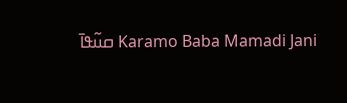Karamo Baba Mamadi Jani ߛߎ߬ߟߊ߫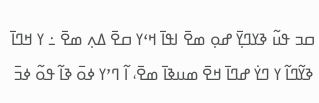ߛߏ ߟߎ߬ ߢߌߣߌ߲߫ ߝߋ߲ ߘߐ߫ ߊߟߊ߫ ߞߵߌ ߛߐ߫ ߡߍ߲ ߘߐ߫ ߸ ߌ ߞߣߊ߫ ߢߌ߬ߣߊ߬ ߌ ߣߌ߭ ߝߣߊ߫ ߞߐ߫ ߘߎߢߊ߫ ߘߐ߫، ߊ߬ ߣߴߌ ߦߋ߫ ߢߊ߬ ߟߋ߬ ߦߏ߫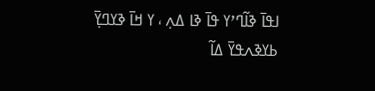ߊߟߊ߫ ߢߊ߬ߣߴߌ ߟߊ߫ ߢߊ ߡߍ߲ ، ߌ ߞߊ߫ ߢߌߣߌ߲߫ ߕߌߢߍߟߌ߫ ߡߊ߬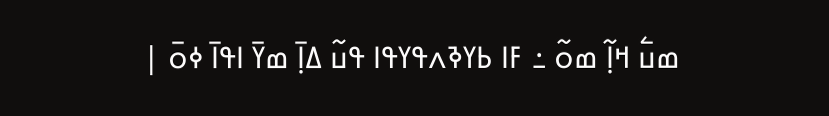ߘߎ߱ ߞߊ߲߬ ߘߋ߬ ߸ ߓߊ ߕߌߢߍߟߌߟߊ ߟߎ߬ ߡߊ߲߫ ߘߌ߫ ߊߟߊ߫ ߦߋ߫ |